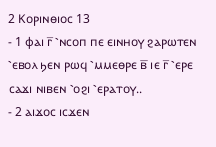2 Ⲕⲟⲣⲓⲛⲑⲓⲟⲥ 13
- 1 ⲫⲁⲓ ⲅ̅ ⳿ⲛⲥⲟⲡ ⲡⲉ ⲉⲓⲛⲏⲟⲩ ϩⲁⲣⲱⲧⲉⲛ ⳿ⲉⲃⲟⲗ ϧⲉⲛ ⲣⲱϥ ⳿ⲙⲙⲉⲑⲣⲉ ⲃ̅ ⲓⲉ ⲅ̅ ⳿ⲉⲣⲉ ⲥⲁϫⲓ ⲛⲓⲃⲉⲛ ⳿ⲟϩⲓ ⳿ⲉⲣⲁⲧⲟⲩ..
- 2 ⲁⲓϫⲟⲥ ⲓⲥϫⲉⲛ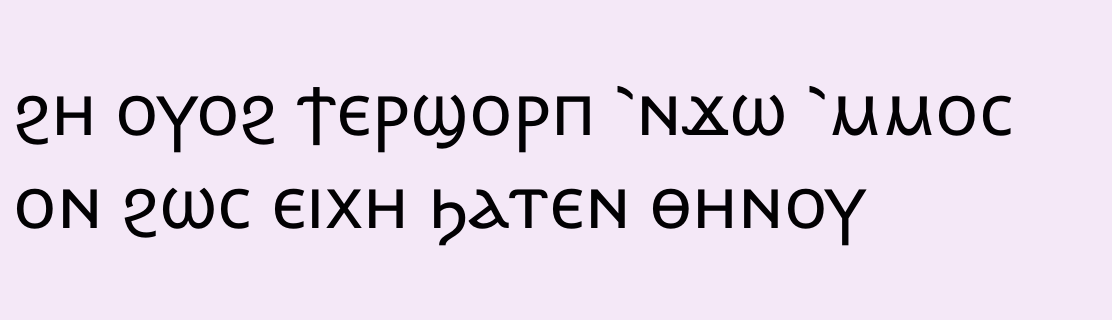ϩⲏ ⲟⲩⲟϩ ϯⲉⲣϣⲟⲣⲡ ⳿ⲛϫⲱ ⳿ⲙⲙⲟⲥ ⲟⲛ ϩⲱⲥ ⲉⲓⲭⲏ ϧⲁⲧⲉⲛ ⲑⲏⲛⲟⲩ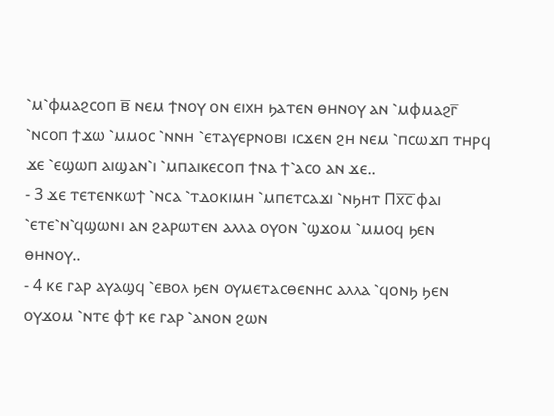⳿ⲙ⳿ⲫⲙⲁϩⲥⲟⲡ ⲃ̅ ⲛⲉⲙ ϯⲛⲟⲩ ⲟⲛ ⲉⲓⲭⲏ ϧⲁⲧⲉⲛ ⲑⲏⲛⲟⲩ ⲁⲛ ⳿ⲙⲫⲙⲁϩⲅ̅ ⳿ⲛⲥⲟⲡ ϯϫⲱ ⳿ⲙⲙⲟⲥ ⳿ⲛⲛⲏ ⳿ⲉⲧⲁⲩⲉⲣⲛⲟⲃⲓ ⲓⲥϫⲉⲛ ϩⲏ ⲛⲉⲙ ⳿ⲡⲥⲱϫⲡ ⲧⲏⲣϥ ϫⲉ ⳿ⲉϣⲱⲡ ⲁⲓϣⲁⲛ⳿ⲓ ⳿ⲙⲡⲁⲓⲕⲉⲥⲟⲡ ϯⲛⲁ ϯ⳿ⲁⲥⲟ ⲁⲛ ϫⲉ..
- 3 ϫⲉ ⲧⲉⲧⲉⲛⲕⲱϯ ⳿ⲛⲥⲁ ⳿ⲧⲇⲟⲕⲓⲙⲏ ⳿ⲙⲡⲉⲧⲥⲁϫⲓ ⳿ⲛϧⲏⲧ Ⲡⲭ̅ⲥ̅ ⲫⲁⲓ ⳿ⲉⲧⲉ⳿ⲛ⳿ϥϣⲱⲛⲓ ⲁⲛ ϩⲁⲣⲱⲧⲉⲛ ⲁⲗⲗⲁ ⲟⲩⲟⲛ ⳿ϣϫⲟⲙ ⳿ⲙⲙⲟϥ ϧⲉⲛ ⲑⲏⲛⲟⲩ..
- 4 ⲕⲉ ⲅⲁⲣ ⲁⲩⲁϣϥ ⳿ⲉⲃⲟⲗ ϧⲉⲛ ⲟⲩⲙⲉⲧⲁⲥⲑⲉⲛⲏⲥ ⲁⲗⲗⲁ ⳿ϥⲟⲛϧ ϧⲉⲛ ⲟⲩϫⲟⲙ ⳿ⲛⲧⲉ ⲫϯ ⲕⲉ ⲅⲁⲣ ⳿ⲁⲛⲟⲛ ϩⲱⲛ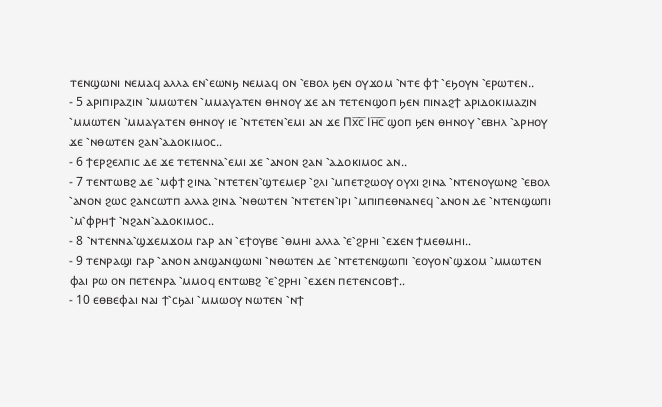ⲧⲉⲛϣⲱⲛⲓ ⲛⲉⲙⲁϥ ⲁⲗⲗⲁ ⲉⲛ⳿ⲉⲱⲛϧ ⲛⲉⲙⲁϥ ⲟⲛ ⳿ⲉⲃⲟⲗ ϧⲉⲛ ⲟⲩϫⲟⲙ ⳿ⲛⲧⲉ ⲫϯ ⳿ⲉϧⲟⲩⲛ ⳿ⲉⲣⲱⲧⲉⲛ..
- 5 ⲁⲣⲓⲡⲓⲣⲁⲍⲓⲛ ⳿ⲙⲙⲱⲧⲉⲛ ⳿ⲙⲙⲁⲩⲁⲧⲉⲛ ⲑⲏⲛⲟⲩ ϫⲉ ⲁⲛ ⲧⲉⲧⲉⲛϣⲟⲡ ϧⲉⲛ ⲡⲓⲛⲁϩϯ ⲁⲣⲓⲇⲟⲕⲓⲙⲁⲍⲓⲛ ⳿ⲙⲙⲱⲧⲉⲛ ⳿ⲙⲙⲁⲩⲁⲧⲉⲛ ⲑⲏⲛⲟⲩ ⲓⲉ ⳿ⲛⲧⲉⲧⲉⲛ⳿ⲉⲙⲓ ⲁⲛ ϫⲉ Ⲡⲭ̅ⲥ̅ Ⲓⲏ̅ⲥ̅ ϣⲟⲡ ϧⲉⲛ ⲑⲏⲛⲟⲩ ⳿ⲉⲃⲏⲗ ⳿ⲁⲣⲏⲟⲩ ϫⲉ ⳿ⲛⲑⲱⲧⲉⲛ ϩⲁⲛ⳿ⲁⲇⲟⲕⲓⲙⲟⲥ..
- 6 ϯⲉⲣϩⲉⲗⲡⲓⲥ ⲇⲉ ϫⲉ ⲧⲉⲧⲉⲛⲛⲁ⳿ⲉⲙⲓ ϫⲉ ⳿ⲁⲛⲟⲛ ϩⲁⲛ ⳿ⲁⲇⲟⲕⲓⲙⲟⲥ ⲁⲛ..
- 7 ⲧⲉⲛⲧⲱⲃϩ ⲇⲉ ⳿ⲙⲫϯ ϩⲓⲛⲁ ⳿ⲛⲧⲉⲧⲉⲛ⳿ϣⲧⲉⲙⲉⲣ ⳿ϩⲗⲓ ⳿ⲙⲡⲉⲧϩⲱⲟⲩ ⲟⲩⲭⲓ ϩⲓⲛⲁ ⳿ⲛⲧⲉⲛⲟⲩⲱⲛϩ ⳿ⲉⲃⲟⲗ ⳿ⲁⲛⲟⲛ ϩⲱⲥ ϩⲁⲛⲥⲱⲧⲡ ⲁⲗⲗⲁ ϩⲓⲛⲁ ⳿ⲛⲑⲱⲧⲉⲛ ⳿ⲛⲧⲉⲧⲉⲛ⳿ⲓⲣⲓ ⳿ⲙⲡⲓⲡⲉⲑⲛⲁⲛⲉϥ ⳿ⲁⲛⲟⲛ ⲇⲉ ⳿ⲛⲧⲉⲛϣⲱⲡⲓ ⳿ⲙ⳿ⲫⲣⲏϯ ⳿ⲛϩⲁⲛ⳿ⲁⲇⲟⲕⲓⲙⲟⲥ..
- 8 ⳿ⲛⲧⲉⲛⲛⲁ⳿ϣϫⲉⲙϫⲟⲙ ⲅⲁⲣ ⲁⲛ ⳿ⲉϯⲟⲩⲃⲉ ⳿ⲑⲙⲏⲓ ⲁⲗⲗⲁ ⳿ⲉ⳿ϩⲣⲏⲓ ⳿ⲉϫⲉⲛ ϯⲙⲉⲑⲙⲏⲓ..
- 9 ⲧⲉⲛⲣⲁϣⲓ ⲅⲁⲣ ⳿ⲁⲛⲟⲛ ⲁⲛϣⲁⲛϣⲱⲛⲓ ⳿ⲛⲑⲱⲧⲉⲛ ⲇⲉ ⳿ⲛⲧⲉⲧⲉⲛϣⲱⲡⲓ ⳿ⲉⲟⲩⲟⲛ⳿ϣϫⲟⲙ ⳿ⲙⲙⲱⲧⲉⲛ ⲫⲁⲓ ⲣⲱ ⲟⲛ ⲡⲉⲧⲉⲛⲣⲁ ⳿ⲙⲙⲟϥ ⲉⲛⲧⲱⲃϩ ⳿ⲉ⳿ϩⲣⲏⲓ ⳿ⲉϫⲉⲛ ⲡⲉⲧⲉⲛⲥⲟⲃϯ..
- 10 ⲉⲑⲃⲉⲫⲁⲓ ⲛⲁⲓ ϯ⳿ⲥϧⲁⲓ ⳿ⲙⲙⲱⲟⲩ ⲛⲱⲧⲉⲛ ⳿ⲛϯ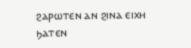ϩⲁⲣⲱⲧⲉⲛ ⲁⲛ ϩⲓⲛⲁ ⲉⲓⲭⲏ ϧⲁⲧⲉⲛ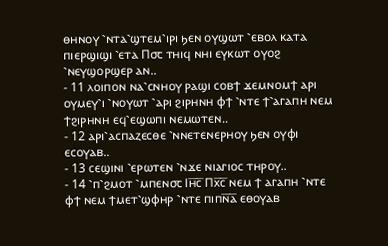ⲑⲏⲛⲟⲩ ⳿ⲛⲧⲁ⳿ϣⲧⲉⲙ⳿ⲓⲣⲓ ϧⲉⲛ ⲟⲩϣⲱⲧ ⳿ⲉⲃⲟⲗ ⲕⲁⲧⲁ ⲡⲓⲉⲣϣⲓϣⲓ ⳿ⲉⲧⲁ Ⲡ⳪ ⲧⲏⲓϥ ⲛⲏⲓ ⲉⲩⲕⲱⲧ ⲟⲩⲟϩ ⳿ⲛⲉⲩϣⲟⲣϣⲉⲣ ⲁⲛ..
- 11 ⲗⲟⲓⲡⲟⲛ ⲛⲁ⳿ⲥⲛⲏⲟⲩ ⲣⲁϣⲓ ⲥⲟⲃϯ ϫⲉⲙⲛⲟⲙϯ ⲁⲣⲓ ⲟⲩⲙⲉⲩ⳿ⲓ ⳿ⲛⲟⲩⲱⲧ ⳿ⲁⲣⲓ ϩⲓⲣⲏⲛⲏ ⲫϯ ⳿ⲛⲧⲉ ϯ⳿ⲁⲅⲁⲡⲏ ⲛⲉⲙ ϯϩⲓⲣⲏⲛⲏ ⲉϥ⳿ⲉϣⲱⲡⲓ ⲛⲉⲙⲱⲧⲉⲛ..
- 12 ⲁⲣⲓ⳿ⲁⲥⲡⲁⲍⲉⲥⲑⲉ ⳿ⲛⲛⲉⲧⲉⲛⲉⲣⲏⲟⲩ ϧⲉⲛ ⲟⲩⲫⲓ ⲉⲥⲟⲩⲁⲃ..
- 13 ⲥⲉϣⲓⲛⲓ ⳿ⲉⲣⲱⲧⲉⲛ ⳿ⲛϫⲉ ⲛⲓⲁⲅⲓⲟⲥ ⲧⲏⲣⲟⲩ..
- 14 ⳿ⲡ⳿ϩⲙⲟⲧ ⳿ⲙⲡⲉⲛ⳪ Ⲓⲏ̅ⲥ̅ Ⲡⲭ̅ⲥ̅ ⲛⲉⲙ ϯ ⲁⲅⲁⲡⲏ ⳿ⲛⲧⲉ ⲫϯ ⲛⲉⲙ ϯⲙⲉⲧ⳿ϣⲫⲏⲣ ⳿ⲛⲧⲉ ⲡⲓⲡⲛ̅ⲁ̅ ⲉⲑⲟⲩⲁⲃ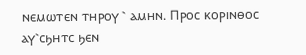ⲛⲉⲙⲱⲧⲉⲛ ⲧⲏⲣⲟⲩ ⳿ ⲁⲙⲏⲛ. Ⲡⲣⲟⲥ ⲕⲟⲣⲓⲛⲑⲟⲥ ⲁⲩ⳿ⲥϧⲏⲧⲥ ϧⲉⲛ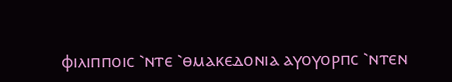ⲫⲓⲗⲓⲡⲡⲟⲓⲥ ⳿ⲛⲧⲉ ⳿ⲑⲙⲁⲕⲉⲇⲟⲛⲓⲁ ⲁⲩⲟⲩⲟⲣⲡⲥ ⳿ⲛⲧⲉⲛ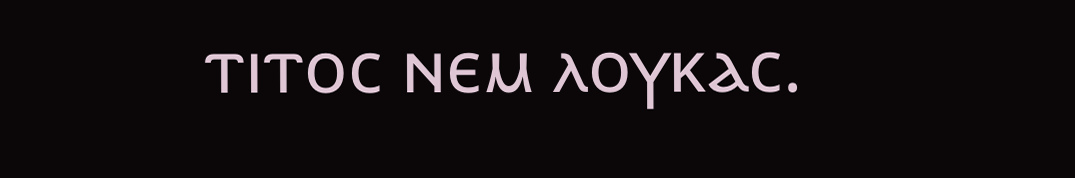ⲧⲓⲧⲟⲥ ⲛⲉⲙ ⲗⲟⲩⲕⲁⲥ.